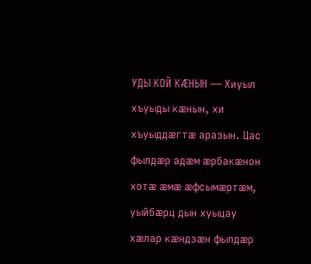УДЫ КОЙ КÆНЫН — Хиуыл хъуыды кæнын, хи хъуыддæгтæ аразын. Цас фылдæр адæм æрбакæнон хотæ æмæ æфсымæртæм, уыйбæрц дын хуыцау хæлар кæндзæн фылдæр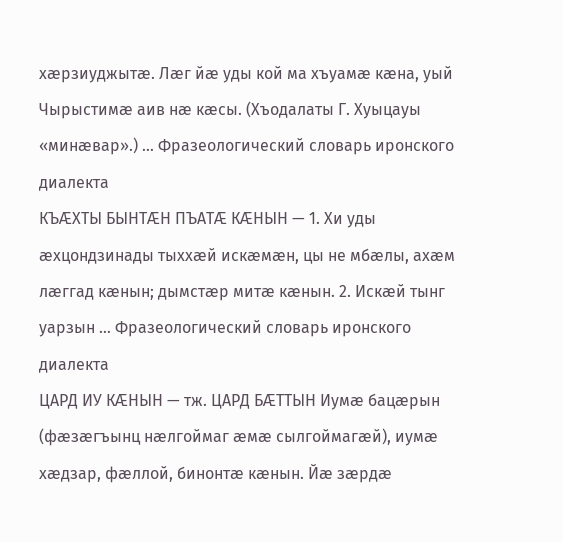хæрзиуджытæ. Лæг йæ уды кой ма хъуамæ кæна, уый Чырыстимæ аив нæ кæсы. (Хъодалаты Г. Хуыцауы «минæвар».) … Фразеологический словарь иронского диалекта
КЪÆХТЫ БЫНТÆН ПЪАТÆ КÆНЫН — 1. Хи уды æхцондзинады тыххæй искæмæн, цы не мбæлы, ахæм лæггад кæнын; дымстæр митæ кæнын. 2. Искæй тынг уарзын … Фразеологический словарь иронского диалекта
ЦАРД ИУ КÆНЫН — тж. ЦАРД БÆТТЫН Иумæ бацæрын (фæзæгъынц нæлгоймаг æмæ сылгоймагæй), иумæ хæдзар, фæллой, бинонтæ кæнын. Йæ зæрдæ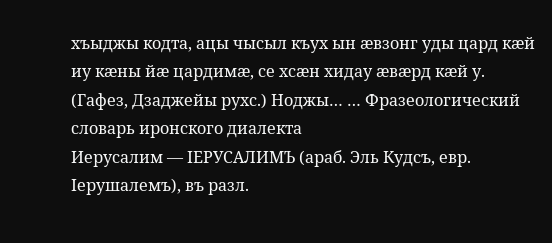хъыджы кодта, ацы чысыл къух ын æвзонг уды цард кæй иу кæны йæ цардимæ, се хсæн хидау æвæрд кæй у. (Гафез, Дзаджейы рухс.) Ноджы… … Фразеологический словарь иронского диалекта
Иерусалим — ІЕРУСАЛИМЪ (араб. Эль Кудсъ, евр. Іерушалемъ), въ разл.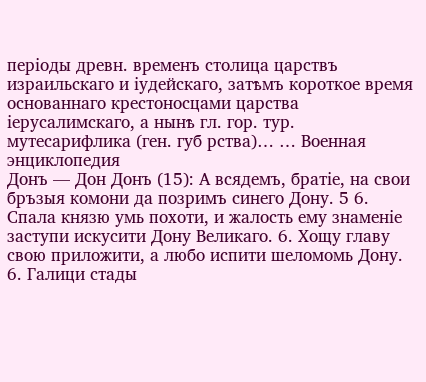періоды древн. временъ столица царствъ израильскаго и іудейскаго, затѣмъ короткое время основаннаго крестоносцами царства іерусалимскаго, а нынѣ гл. гор. тур. мутесарифлика (ген. губ рства)… … Военная энциклопедия
Донъ — Дон Донъ (15): А всядемъ, братіе, на свои бръзыя комони да позримъ синего Дону. 5 6. Спала князю умь похоти, и жалость ему знаменіе заступи искусити Дону Великаго. 6. Хощу главу свою приложити, а любо испити шеломомь Дону. 6. Галици стады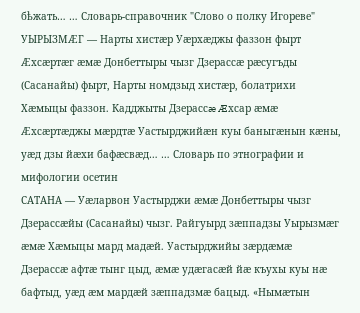бѣжать… … Словарь-справочник "Слово о полку Игореве"
УЫРЫЗМÆГ — Нарты хистæр Уæрхæджы фаззон фырт Æхсæртæг æмæ Донбеттыры чызг Дзерассæ рæсугъды (Сасанайы) фырт, Нарты номдзыд хистæр, болатрихи Хæмыцы фаззон. Кадджыты Дзерассæ Æхсар æмæ Æхсæртæджы мæрдтæ Уастырджийæн куы баныгæнын кæны, уæд дзы йæхи бафæсвæд… … Словарь по этнографии и мифологии осетин
САТАНА — Уæларвон Уастырджи æмæ Донбеттыры чызг Дзерассæйы (Сасанайы) чызг. Райгуырд зæппадзы Уырызмæг æмæ Хæмыцы мард мадæй. Уастырджийы зæрдæмæ Дзерассæ афтæ тынг цыд, æмæ удæгасæй йæ къухы куы нæ бафтыд, уæд æм мардæй зæппадзмæ бацыд. «Нымæтын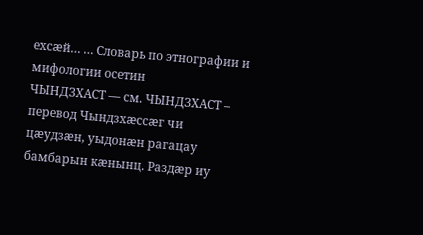ехсæй… … Словарь по этнографии и мифологии осетин
ЧЫНДЗХАСТ — см. ЧЫНДЗХАСТ – перевод Чындзхæссæг чи цæудзæн, уыдонæн рагацау бамбарын кæнынц. Раздæр иу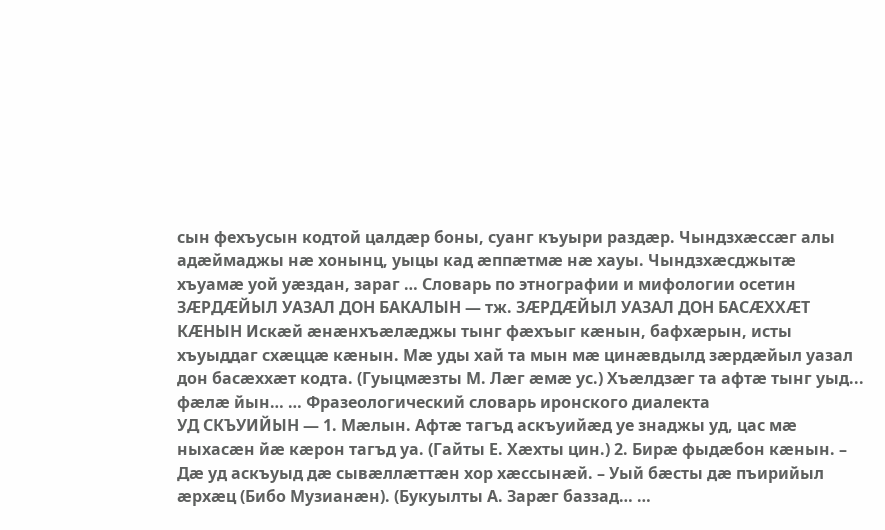сын фехъусын кодтой цалдæр боны, суанг къуыри раздæр. Чындзхæссæг алы адæймаджы нæ хонынц, уыцы кад æппæтмæ нæ хауы. Чындзхæсджытæ хъуамæ уой уæздан, зараг … Словарь по этнографии и мифологии осетин
ЗÆРДÆЙЫЛ УАЗАЛ ДОН БАКАЛЫН — тж. ЗÆРДÆЙЫЛ УАЗАЛ ДОН БАСÆХХÆТ КÆНЫН Искæй æнæнхъæлæджы тынг фæхъыг кæнын, бафхæрын, исты хъуыддаг схæццæ кæнын. Мæ уды хай та мын мæ цинæвдылд зæрдæйыл уазал дон басæххæт кодта. (Гуыцмæзты М. Лæг æмæ ус.) Хъæлдзæг та афтæ тынг уыд... фæлæ йын… … Фразеологический словарь иронского диалекта
УД СКЪУИЙЫН — 1. Мæлын. Афтæ тагъд аскъуийæд уе знаджы уд, цас мæ ныхасæн йæ кæрон тагъд уа. (Гайты Е. Хæхты цин.) 2. Бирæ фыдæбон кæнын. – Дæ уд аскъуыд дæ сывæллæттæн хор хæссынæй. – Уый бæсты дæ пъирийыл æрхæц (Бибо Музианæн). (Букуылты А. Зарæг баззад… …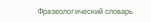Фразеологический словарь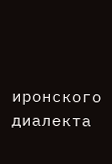иронского диалекта